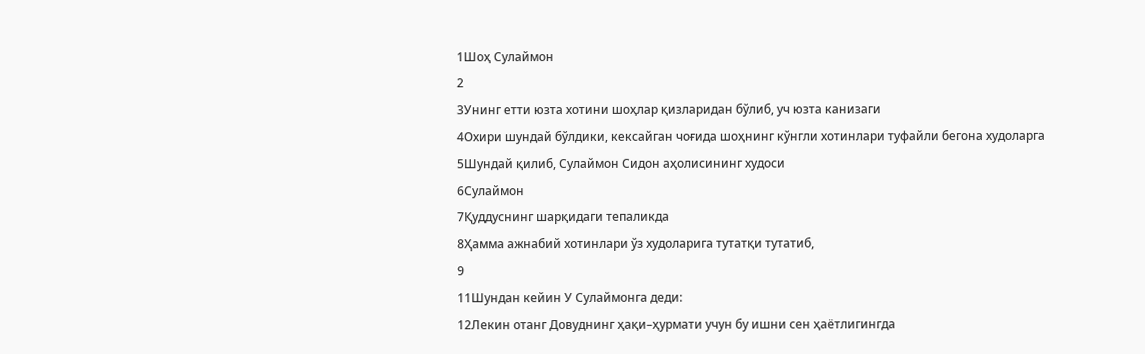1Шоҳ Сулаймон
2
3Унинг етти юзта хотини шоҳлар қизларидан бўлиб, уч юзта канизаги
4Охири шундай бўлдики, кексайган чоғида шоҳнинг кўнгли хотинлари туфайли бегона худоларга
5Шундай қилиб, Сулаймон Сидон аҳолисининг худоси
6Сулаймон
7Қуддуснинг шарқидаги тепаликда
8Ҳамма ажнабий хотинлари ўз худоларига тутатқи тутатиб,
9
11Шундан кейин У Сулаймонга деди:
12Лекин отанг Довуднинг ҳақи–ҳурмати учун бу ишни сен ҳаётлигингда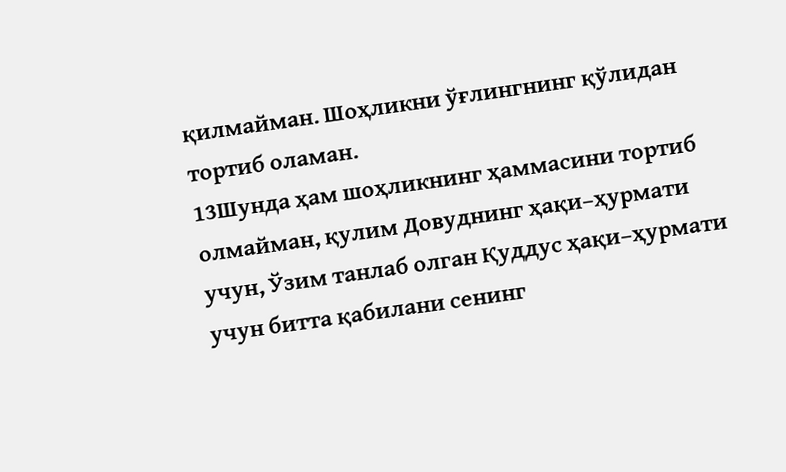қилмайман. Шоҳликни ўғлингнинг қўлидан тортиб оламан.
13Шунда ҳам шоҳликнинг ҳаммасини тортиб олмайман, қулим Довуднинг ҳақи–ҳурмати учун, Ўзим танлаб олган Қуддус ҳақи–ҳурмати учун битта қабилани сенинг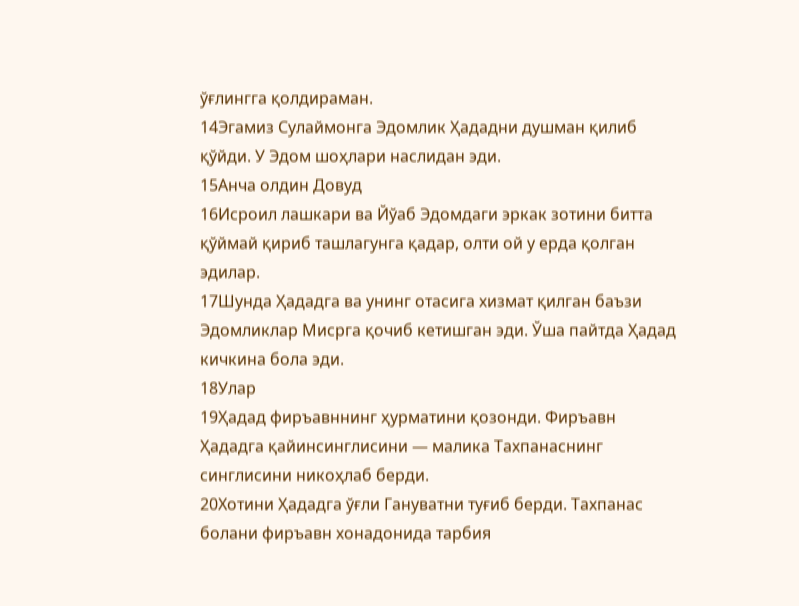ўғлингга қолдираман.
14Эгамиз Сулаймонга Эдомлик Ҳададни душман қилиб қўйди. У Эдом шоҳлари наслидан эди.
15Анча олдин Довуд
16Исроил лашкари ва Йўаб Эдомдаги эркак зотини битта қўймай қириб ташлагунга қадар, олти ой у ерда қолган эдилар.
17Шунда Ҳададга ва унинг отасига хизмат қилган баъзи Эдомликлар Мисрга қочиб кетишган эди. Ўша пайтда Ҳадад кичкина бола эди.
18Улар
19Ҳадад фиръавннинг ҳурматини қозонди. Фиръавн Ҳададга қайинсинглисини — малика Тахпанаснинг синглисини никоҳлаб берди.
20Хотини Ҳададга ўғли Гануватни туғиб берди. Тахпанас болани фиръавн хонадонида тарбия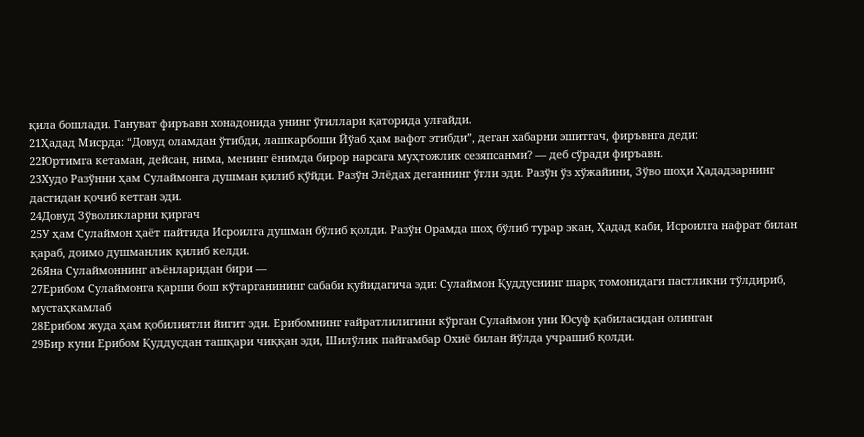қила бошлади. Гануват фиръавн хонадонида унинг ўғиллари қаторида улғайди.
21Ҳадад Мисрда: “Довуд оламдан ўтибди, лашкарбоши Йўаб ҳам вафот этибди”, деган хабарни эшитгач, фиръвнга деди:
22Юртимга кетаман, дейсан, нима, менинг ёнимда бирор нарсага муҳтожлик сезяпсанми? — деб сўради фиръавн.
23Худо Разўнни ҳам Сулаймонга душман қилиб қўйди. Разўн Элёдах деганнинг ўғли эди. Разўн ўз хўжайини, Зўво шоҳи Ҳададзарнинг дастидан қочиб кетган эди.
24Довуд Зўволикларни қиргач
25У ҳам Сулаймон ҳаёт пайтида Исроилга душман бўлиб қолди. Разўн Орамда шоҳ бўлиб турар экан, Ҳадад каби, Исроилга нафрат билан қараб, доимо душманлик қилиб келди.
26Яна Сулаймоннинг аъёнларидан бири —
27Ерибом Сулаймонга қарши бош кўтарганининг сабаби қуйидагича эди: Сулаймон Қуддуснинг шарқ томонидаги пастликни тўлдириб, мустаҳкамлаб
28Ерибом жуда ҳам қобилиятли йигит эди. Ерибомнинг ғайратлилигини кўрган Сулаймон уни Юсуф қабиласидан олинган
29Бир куни Ерибом Қуддусдан ташқари чиққан эди, Шилўлик пайғамбар Охиё билан йўлда учрашиб қолди.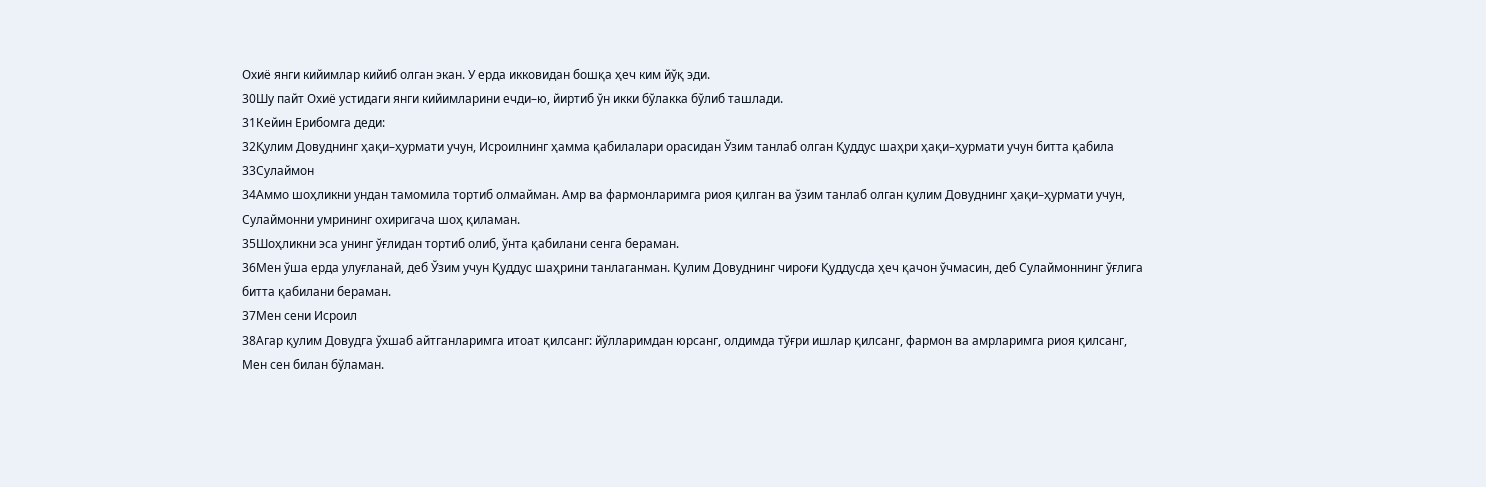Охиё янги кийимлар кийиб олган экан. У ерда икковидан бошқа ҳеч ким йўқ эди.
30Шу пайт Охиё устидаги янги кийимларини ечди–ю, йиртиб ўн икки бўлакка бўлиб ташлади.
31Кейин Ерибомга деди:
32Қулим Довуднинг ҳақи–ҳурмати учун, Исроилнинг ҳамма қабилалари орасидан Ўзим танлаб олган Қуддус шаҳри ҳақи–ҳурмати учун битта қабила
33Сулаймон
34Аммо шоҳликни ундан тамомила тортиб олмайман. Амр ва фармонларимга риоя қилган ва ўзим танлаб олган қулим Довуднинг ҳақи–ҳурмати учун, Сулаймонни умрининг охиригача шоҳ қиламан.
35Шоҳликни эса унинг ўғлидан тортиб олиб, ўнта қабилани сенга бераман.
36Мен ўша ерда улуғланай, деб Ўзим учун Қуддус шаҳрини танлаганман. Қулим Довуднинг чироғи Қуддусда ҳеч қачон ўчмасин, деб Сулаймоннинг ўғлига битта қабилани бераман.
37Мен сени Исроил
38Агар қулим Довудга ўхшаб айтганларимга итоат қилсанг: йўлларимдан юрсанг, олдимда тўғри ишлар қилсанг, фармон ва амрларимга риоя қилсанг, Мен сен билан бўламан.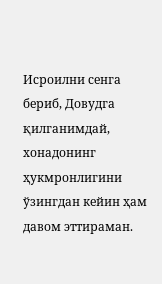Исроилни сенга бериб, Довудга қилганимдай, хонадонинг ҳукмронлигини ўзингдан кейин ҳам давом эттираман.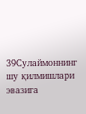39Сулаймоннинг шу қилмишлари эвазига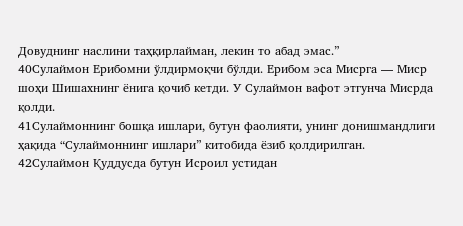Довуднинг наслини таҳқирлайман, лекин то абад эмас.”
40Сулаймон Ерибомни ўлдирмоқчи бўлди. Ерибом эса Мисрга — Миср шоҳи Шишахнинг ёнига қочиб кетди. У Сулаймон вафот этгунча Мисрда қолди.
41Сулаймоннинг бошқа ишлари, бутун фаолияти, унинг донишмандлиги ҳақида “Сулаймоннинг ишлари” китобида ёзиб қолдирилган.
42Сулаймон Қуддусда бутун Исроил устидан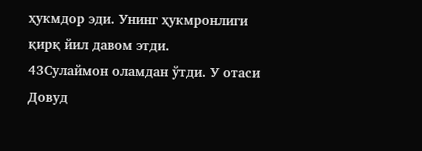ҳукмдор эди. Унинг ҳукмронлиги қирқ йил давом этди.
43Сулаймон оламдан ўтди. У отаси Довуд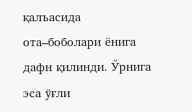қалъасида ота–боболари ёнига дафн қилинди. Ўрнига эса ўғли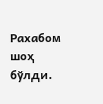Рахабом шоҳ бўлди.